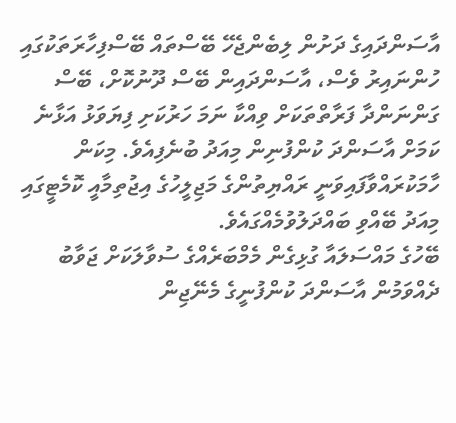އާސަންދައިގެ ދަށުން ލިބެންޖެހޭ ބޭސްތައް ބޭސްފިހާރަތަކުގައި ހުންނައިރު ވެސް، އާސަންދައިން ބޭސް ދޫނުކޮށް، ބޭސް ގަންނަންދާ ފަރާތްތަކަށް ވިއްކާ ނަމަ ހަރުކަށި ފިޔަވަޅު އަޅާނެ ކަމަށް އާސަންދަ ކުންފުނިން މިއަދު ބުނެފިއެވެ. މިކަން ހާމަކުރައްވާފައިވަނީ ރައްޔިތުންގެ މަޖިލީހުގެ އިޖުތިމާއީ ކޮމެޓީގައި މިއަދު ބޭއްވި ބައްދަލުވުމެއްގައެވެ.
ބޭހުގެ މައްސަލައާ ގުޅިގެން މެމްބަރެއްގެ ސުވާލަކަށް ޖަވާބު ދެއްވަމުން އާސަންދަ ކުންފުނީގެ މެނޭޖިން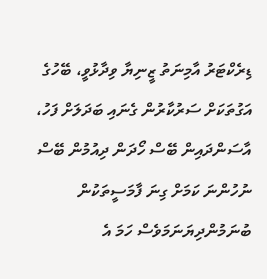ޑިރެކްޓަރު އާމިނަތު ޒީނިޔާ ވިދާޅުވީ، ބޭހުގެ އަގުތަކަށް ސަރުކާރުން ގެނައި ބަދަލަށް ފަހު، އާސަންދައިން ބޭސް ހޯދަން ދިއުމުން ބޭސް ނުހުންނަ ކަމަށް ގިނަ ފާމަސީތަކުން ބުނަމުންދިޔަނަމަވެސް ހަމަ އެ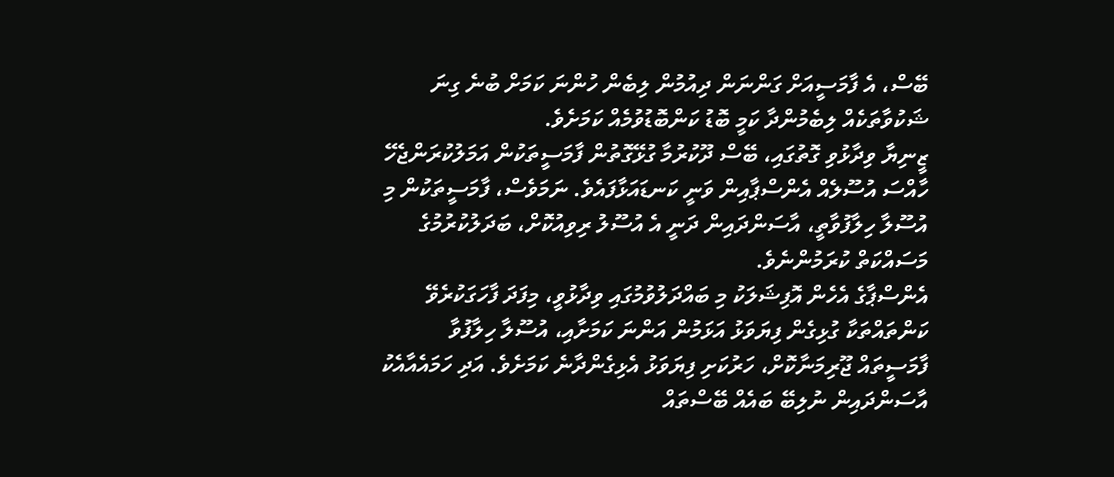ބޭސް، އެ ފާމަސީއަށް ގަންނަން ދިއުމުން ލިބެން ހުންނަ ކަމަށް ބުނެ ގިނަ ޝަކުވާތަކެއް ލިބެމުންދާ ކަމީ ބޮޑު ކަންބޮޑުވުމެއް ކަމަށެވެ.
ޒީނިޔާ ވިދާޅުވި ގޮތުގައި، ބޭސް ދޫކުރުމާ ގުޅޭގޮތުން ފާމަސީތަކުން އަމަލުކުރަންޖެހޭ ހާއްސަ އުސޫލެއް އެންސްޕާއިން ވަނީ ކަނޑައަޅާފައެވެ. ނަމަވެސް، ފާމަސީތަކުން މި އުސޫލާ ހިލާފުވާތީ، އާސަންދައިން ދަނީ އެ އުސޫލު ރިވިއުކޮށް، ބަދަލުކުރުމުގެ މަސައްކަތް ކުރަމުންނެވެ.
އެންސްޕާގެ އެހެން އޮފިޝަލަކު މި ބައްދަލުވުމުގައި ވިދާޅުވީ، މިފަދަ ފާހަގަކުރެވޭ ކަންތައްތަކާ ގުޅިގެން ފިޔަވަޅު އަޅަމުން އަންނަ ކަމަށާއި، އުސޫލާ ހިލާފުވާ ފާމަސީތައް ޖޫރިމަނާކޮށް، ހަރުކަށި ފިޔަވަޅު އެޅިގެންދާނެ ކަމަށެވެ. އަދި ހަމައެއާއެކު އާސަންދައިން ނުލިބޭ ބައެއް ބޭސްތައް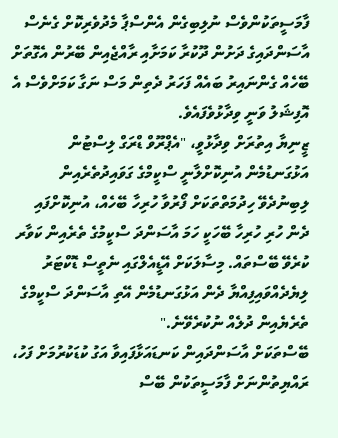ފާމަސީތަކުންވެސް ނުލިބިގެން އެންސްޕާ މެދުވެރިކޮށް ގެނެސް އާސަންދައިގެ ދަށުން ދޫކުރާ ކަމަށާއި ރާއްޖެއިން ބޭރުން އެގޮތަށް ބޭހެއް ގެންނައިރު ބައެއް ފަހަރު ދެތިން މަސް ނަގާ ކަމަށްވެސް އެ އޮފިޝަލު ވަނީ ވިދާޅުވެފައެވެ.
ޒީނިޔާ އިތުރަށް ވިދާޅުވީ، "އެޕްރޫވް ޑްރަގް ލިސްޓުން އަޅުގަނޑުމެން އުނިކޮށްލާނީ ސްކީމްގެ ގަވައިދުތެރެއިން ލިބިނުދެވޭ ހިދުމަތްތަކަށް ފޯރުވާ ހުރިހާ ބޭހެއް، އުނިކޮށްފައި ދެން ހުރި ހުރިހާ ބޭހަކީ ހަމަ އާސަންދަ ސްކީމުގެ ތެރެއިން ކަވާރ ކުރެވޭ ބޭސްތައް. މިސާލަކަށް އޭޑީއެލްގައި ނެތީސް ޑޮކްޓަރު ލިޔެދެއްވައިފިއްޔާ ދެން އަޅުގަނޑުމެން އޭތި އާސަންދަ ސްކީމްގެ ތެރެޔެއިން ދުލެއް ނުކުރެވޭނެ."
ބޭސްތަކަށް އާސަންދައިން ކަނޑައަޅާފައިވާ އަގު ކުޑަކުރުމަށް ފަހު، ރައްޔިތުންނަށް ފާމަސީތަކުން ބޭސް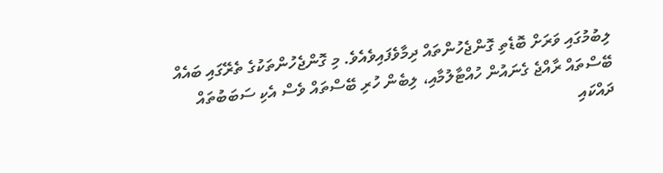ލިބުމުގައި ވަރަށް ބޮޑެތި ގޮންޖެހުންތައް ދިމާވެފައިވެއެވެ. މި ގޮންޖެހުންތަކުގެ ތެރޭގައި ބައެއް ބޭސްތައް ރާއްޖެ ގެނައުން ހުއްޓާލުމާއި، ލިބެން ހުރި ބޭސްތައް ވެސް އެކި ސަބަބުތައް ދައްކައި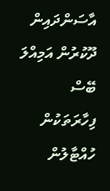އާސަންދައިން ދޫކުރުން އަމިއްލަ ބޭސް ފިހާރަތަކުން ހުއްޓާލުން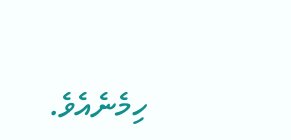ހިމެނެއެވެ.